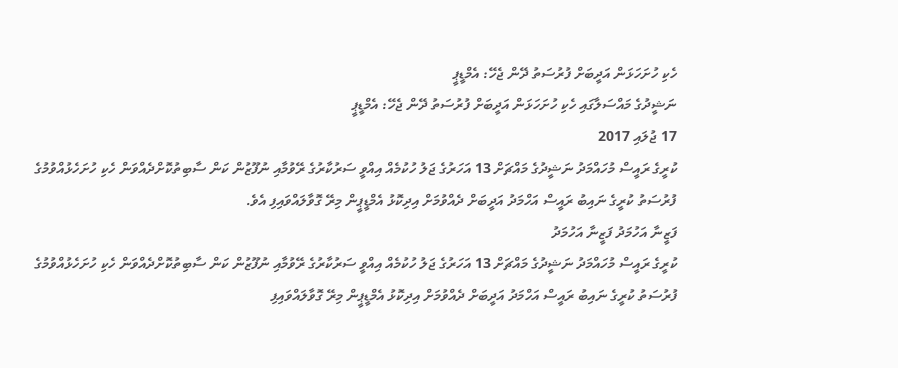ހެކި ހުށަހަޅަން އަދީބަށް ފުރުސަތު ދޭން ޖެހޭ: އެމްޑީޕީ
ނަޝީދުގެ މައްސަލާގައި ހެކި ހުށަހަޅަން އަދީބަށް ފުރުސަތު ދޭން ޖެހޭ: އެމްޑީޕީ
17 ޖުލައި 2017
ކުރީގެ ރައީސް މުހައްމަދު ނަޝީދުގެ މައްޗަށް 13 އަހަރުގެ ޖަލު ހުކުމެއް އިއްވީ ސަރުކާރުގެ ރޭވުމާއި ނުފޫޒުން ކަން ސާބިތުކޮށްދެއްވަން ހެކި ހުށަހެޅުއްވުމުގެ ފުރުސަތު ކުރީގެ ނައިބު ރައީސް އަހްމަދު އަދީބަށް ދެއްވުމަށް އިދިކޮޅު އެމްޑީޕީން މިރޭ ގޮވާލައްވައިފި އެވެ.
ފަޒީނާ އަހުމަދު ފަޒީނާ އަހުމަދު
ކުރީގެ ރައީސް މުހައްމަދު ނަޝީދުގެ މައްޗަށް 13 އަހަރުގެ ޖަލު ހުކުމެއް އިއްވީ ސަރުކާރުގެ ރޭވުމާއި ނުފޫޒުން ކަން ސާބިތުކޮށްދެއްވަން ހެކި ހުށަހެޅުއްވުމުގެ ފުރުސަތު ކުރީގެ ނައިބު ރައީސް އަހްމަދު އަދީބަށް ދެއްވުމަށް އިދިކޮޅު އެމްޑީޕީން މިރޭ ގޮވާލައްވައިފި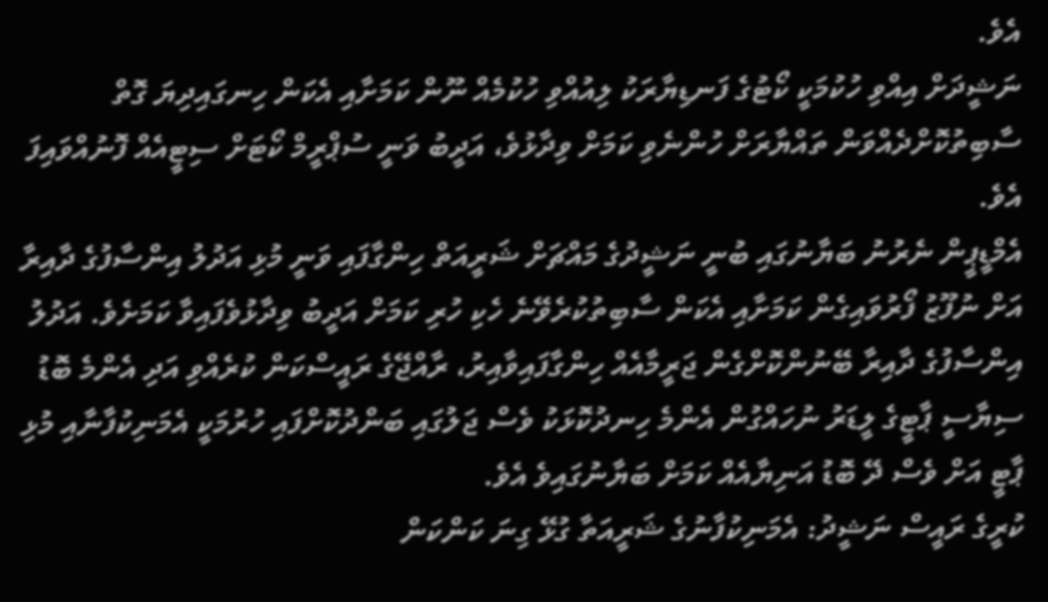އެވެ.
ނަޝީދަށް އިއްވި ހުކުމަކީ ކޯޓުގެ ފަނޑިޔާރަކު ލިއުއްވި ހުކުމެއް ނޫން ކަމަށާއި އެކަން ހިނގައިދިޔަ ގޮތް ސާބިތުކޮށްދެއްވަން ތައްޔާރަށް ހުންނެވި ކަމަށް ވިދާޅުވެ، އަދީބު ވަނީ ސުޕްރީމް ކޯޓަށް ސިޓީއެއް ފޮނުއްވައިފަ އެވެ.
އެމްޑީޕީން ނެރުނު ބަޔާނުގައި ބުނީ ނަޝީދުގެ މައްޗަށް ޝަރީއަތް ހިންގާފައި ވަނީ މުޅި އަދުލު އިންސާފުގެ ދާއިރާ އަށް ނުފޫޒު ފޯރުވައިގެން ކަމަށާއި އެކަން ސާބިތުކުރެވޭނެ ހެކި ހުރި ކަމަށް އަދީބު ވިދާޅުވެފައިވާ ކަމަށެވެ. އަދުލު އިންސާފުގެ ދާއިރާ ބޭނުންކޮށްގެން ޖަރީމާއެއް ހިންގާފައިވާއިރު، ރާއްޖޭގެ ރައީސްކަން ކުރެއްވި އަދި އެންމެ ބޮޑު ސިޔާސީ ޕާޓީގެ ލީޑަރު ނުހައްގުން އެންމެ ހިނދުކޮޅަކު ވެސް ޖަލުގައި ބަންދުކޮށްފައި ހުރުމަކީ އެމަނިކުފާނާއި މުޅި ޕާޓީ އަށް ވެސް ދޭ ބޮޑު އަނިޔާއެއް ކަމަށް ބަޔާނުގައިވެ އެވެ.
ކުރީގެ ރައީސް ނަޝީދު: އެމަނިކުފާނުގެ ޝަރީއަތާ ގުޅޭ ގިނަ ކަންކަން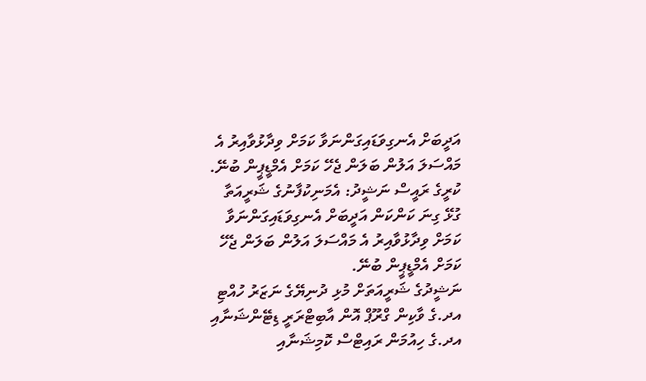އަދީބަށް އެނގިވަޑައިގަންނަވާ ކަމަށް ވިދާޅުވާއިރު އެ މައްސަލަ އަލުން ބަލަން ޖެހޭ ކަމަށް އެމްޑީޕީން ބުނޭ.
ކުރީގެ ރައީސް ނަޝީދު: އެމަނިކުފާނުގެ ޝަރީއަތާ ގުޅޭ ގިނަ ކަންކަން އަދީބަށް އެނގިވަޑައިގަންނަވާ ކަމަށް ވިދާޅުވާއިރު އެ މައްސަލަ އަލުން ބަލަން ޖެހޭ ކަމަށް އެމްޑީޕީން ބުނޭ.
ނަޝީދުގެ ޝަރީއަތަށް މުޅި ދުނިޔޭގެ ނަޒަރު ހުއްޓި އދ.ގެ ވާކިން ގްރޫޕް އޮން އާބިޓްރަރީ ޑިޓޭންޝަނާއި އދ.ގެ ހިއުމަން ރައިޓްސް ކޮމިޝަނާއި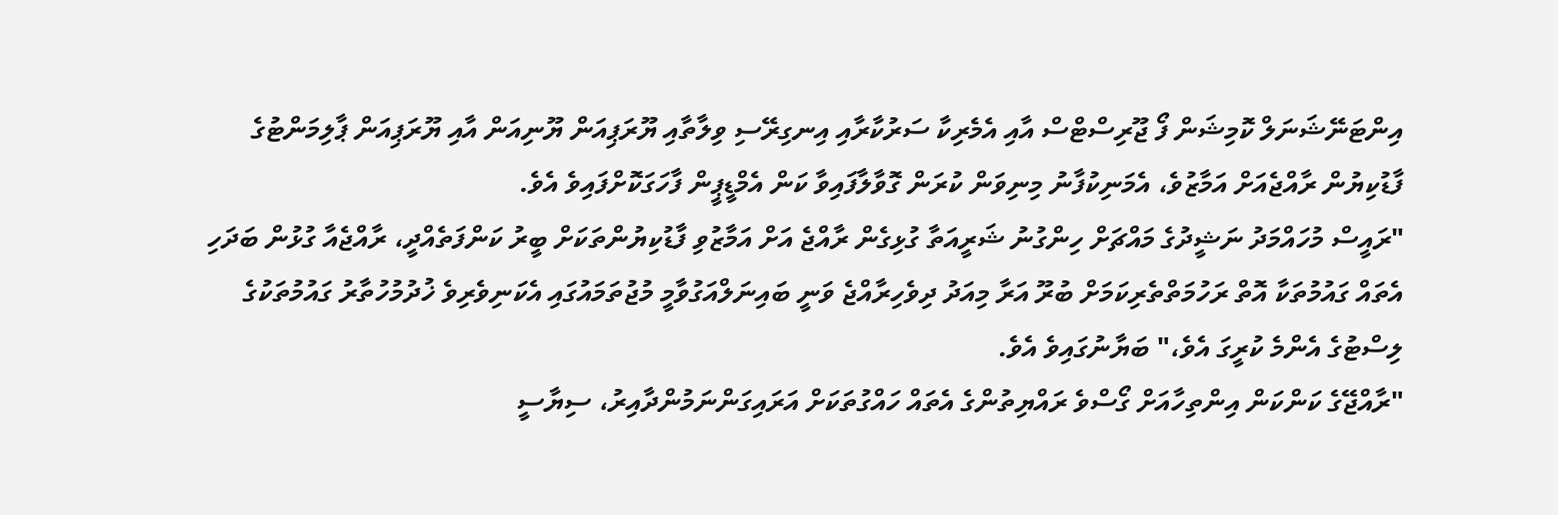އިންޓަނޭޝަނަލް ކޮމިޝަން ފޯ ޖޫރިސްޓްސް އާއި އެމެރިކާ ސަރުކާރާއި އިނގިރޭސި ވިލާތާއި ޔޫރަޕިއަން ޔޫނިއަން އާއި ޔޫރަޕިއަން ޕާލިމަންޓުގެ ފާޑުކިޔުން ރާއްޖެއަށް އަމާޒުވެ، އެމަނިކުފާނު މިނިވަން ކުރަން ގޮވާލާފައިވާ ކަން އެމްޑީޕީން ފާހަގަކޮށްފައިވެ އެވެ.
"ރައީސް މުހައްމަދު ނަޝީދުގެ މައްޗަށް ހިންގުނު ޝަރީއަތާ ގުޅިގެން ރާއްޖެ އަށް އަމާޒުވި ފާޑުކިޔުންތަކަށް ބީރު ކަންފަތެއްދީ، ރާއްޖެއާ ގުޅުން ބަދަހި އެތައް ގައުމުތަކާ އޮތް ރަހުމަތްތެރިކަމަށް ބުރޫ އަރާ މިއަދު ދިވެހިރާއްޖެ ވަނީ ބައިނަލްއަގުވާމީ މުޖުތަމައުގައި އެކަނިވެރިވެ ޚުދުމުހުތާރު ގައުމުތަކުގެ ލިސްޓުގެ އެންމެ ކުރީގަ އެވެ،" ބަޔާނުގައިވެ އެވެ.
"ރާއްޖޭގެ ކަންކަން އިންތިހާއަށް ގޯސްވެ ރައްޔިތުންގެ އެތައް ހައްގުތަކަށް އަރައިގަންނަމުންދާއިރު، ސިޔާސީ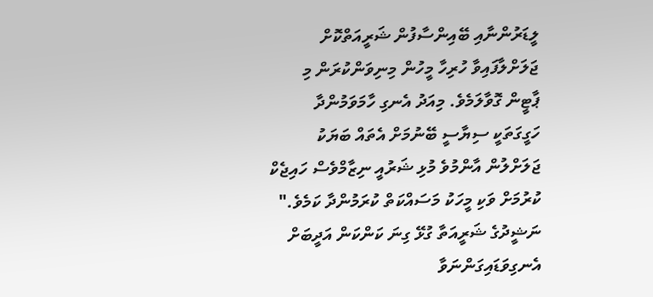ލީޑަރުންނާއި ބޭއިންސާފުން ޝަރީއަތްކޮށް ޖަލަށްލާފައިވާ ހުރިހާ މީހުން މިނިވަންކުރަން މި ޕާޓީން ގޮވާލަމެވެ. މިއަދު އެނގި ހާމަވަމުންދާ ހަގީގަތަކީ ސިޔާސީ ބޭނުމަށް އެތައް ބަޔަކު ޖަލަށްލުން އާންމުވެ މުޅި ޝަރުއީ ނިޒާމްވެސް ހައިޖެކް ކުރުމަށް ވަކި މީހަކު މަސައްކަތް ކުރަމުންދާ ކަމެވެ."
ނަޝީދުގެ ޝަރީއަތާ ގުޅޭ ގިނަ ކަންކަން އަދީބަށް އެނގިވަޑައިގަންނަވާ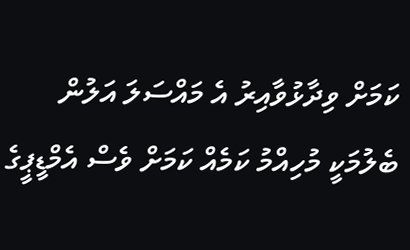ކަމަށް ވިދާޅުވާއިރު އެ މައްސަލަ އަލުން ބެލުމަކީ މުހިއްމު ކަމެއް ކަމަށް ވެސް އެމްޑީޕީގެ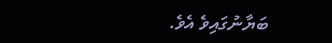ބަޔާނުގައިވެ އެވެ.